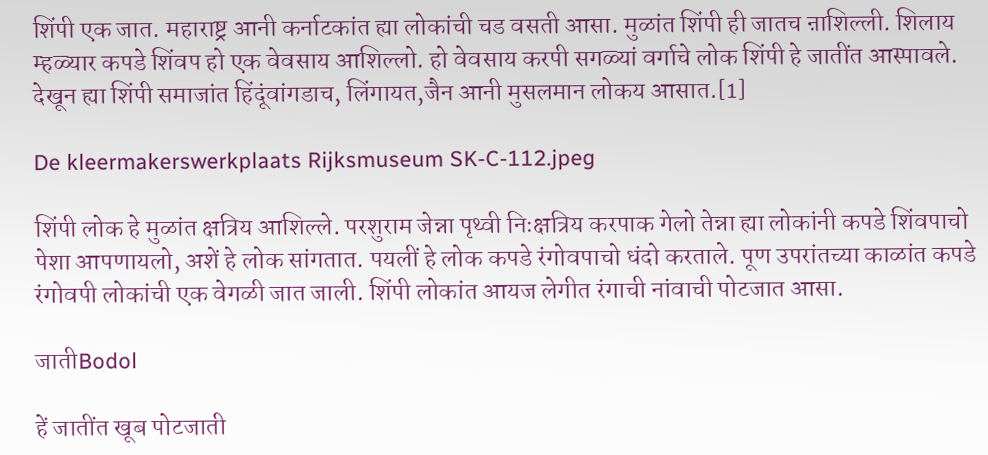शिंपी एक जात. महाराष्ट्र आनी कर्नाटकांत ह्या लोकांची चड वसती आसा. मुळांत शिंपी ही जातच ऩाशिल्ली. शिलाय म्हळ्यार कपडे शिंवप हो एक वेवसाय आशिल्लो. हो वेवसाय करपी सगळ्यां वर्गाचे लोक शिंपी हे जातींत आस्पावले. देखून ह्या शिंपी समाजांत हिंदूंवांगडाच, लिंगायत,जैन आनी मुसलमान लोकय आसात.[1]

De kleermakerswerkplaats Rijksmuseum SK-C-112.jpeg

शिंपी लोक हे मुळांत क्षत्रिय आशिल्ले. परशुराम जेन्ना पृथ्वी निःक्षत्रिय करपाक गेलो तेन्ना ह्या लोकांनी कपडे शिंवपाचो पेशा आपणायलो, अशें हे लोक सांगतात. पयलीं हे लोक कपडे रंगोवपाचो धंदो करताले. पूण उपरांतच्या काळांत कपडे रंगोवपी लोकांची एक वेगळी जात जाली. शिंपी लोकांत आयज लेगीत रंगाची नांवाची पोटजात आसा.

जातीBodol

हें जातींत खूब पोटजाती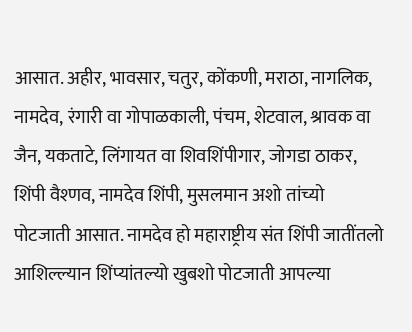आसात. अहीर, भावसार, चतुर, कोंकणी, मराठा, नागलिक, नामदेव, रंगारी वा गोपाळकाली, पंचम, शेटवाल, श्रावक वा जैन, यकताटे, लिंगायत वा शिवशिंपीगार, जोगडा ठाकर, शिंपी वैश्णव, नामदेव शिंपी, मुसलमान अशो तांच्यो पोटजाती आसात. नामदेव हो महाराष्ट्रीय संत शिंपी जातींतलो आशिल्ल्यान शिंप्यांतल्यो खुबशो पोटजाती आपल्या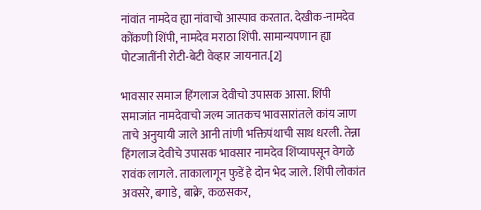नांवांत नामदेव ह्या नांवाचो आस्पाव करतात. देखीक-नामदेव कोंकणी शिंपी, नामदेव मराठा शिंपी. सामान्यपणान ह्या पोटजातींनी रोटी-बेटी वेव्हार जायनात.[2]

भावसार समाज हिंगलाज देवीचो उपासक आसा. शिंपी समाजांत नामदेवाचो जल्म जातकच भावसारांतले कांय जाण ताचे अनुयायी जाले आनी तांणी भक्तिपंथाची साथ धरली. तेन्ना हिंगलाज देवीचे उपासक भावसार नामदेव शिंप्यापसून वेगळे रावंक लागले. ताकालागून फुडें हे दोन भेद जाले. शिंपी लोकांत अवसरे, बगाडे, बाक्रे, कळसकर,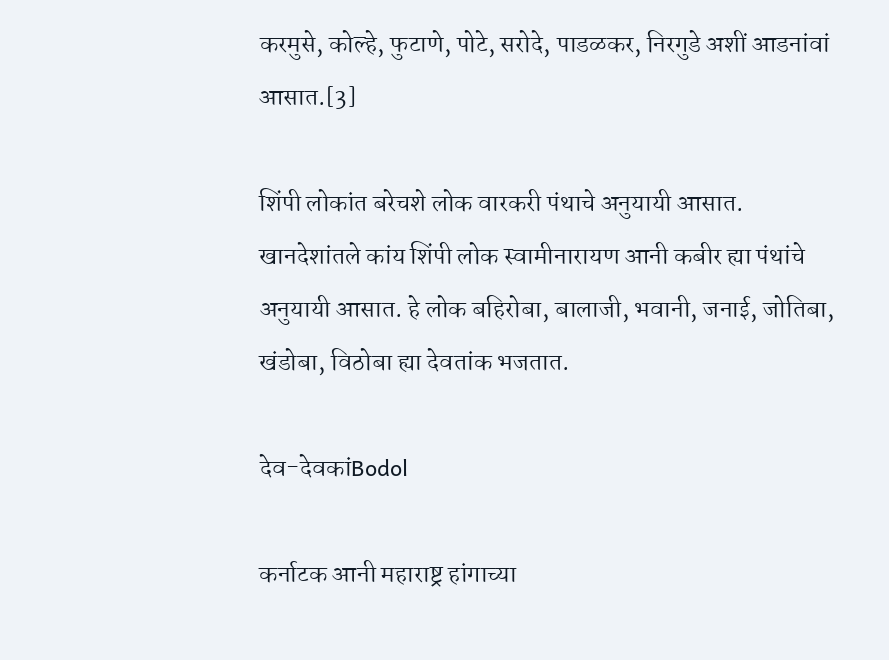करमुसे, कोल्हे, फुटाणे, पोटे, सरोदे, पाडळकर, निरगुडे अशीं आडनांवां आसात.[3]

शिंपी लोकांत बरेचशे लोक वारकरी पंथाचे अनुयायी आसात. खानदेशांतले कांय शिंपी लोक स्वामीनारायण आनी कबीर ह्या पंथांचे अनुयायी आसात. हे लोक बहिरोबा, बालाजी, भवानी, जनाई, जोतिबा, खंडोबा, विठोबा ह्या देवतांक भजतात.

देव-देवकांBodol

कर्नाटक आनी महाराष्ट्र हांगाच्या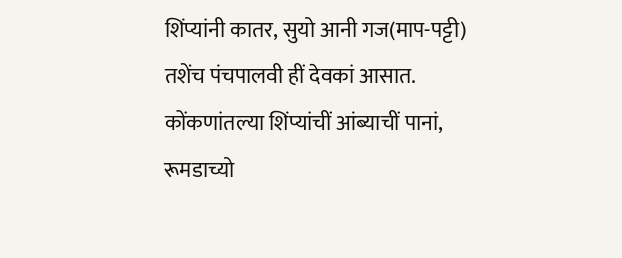शिंप्यांनी कातर, सुयो आनी गज(माप-पट्टी) तशेंच पंचपालवी हीं देवकां आसात. कोंकणांतल्या शिंप्यांचीं आंब्याचीं पानां, रूमडाच्यो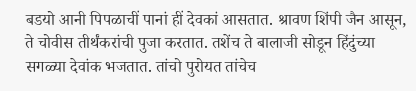बडयो आनी पिपळाचीं पानां हीं देवकां आसतात. श्रावण शिंपी जैन आसून, ते चोवीस तीर्थंकरांची पुजा करतात. तशेंच ते बालाजी सोडून हिंदुंच्या सगळ्या देवांक भजतात. तांचो पुरोयत तांचेच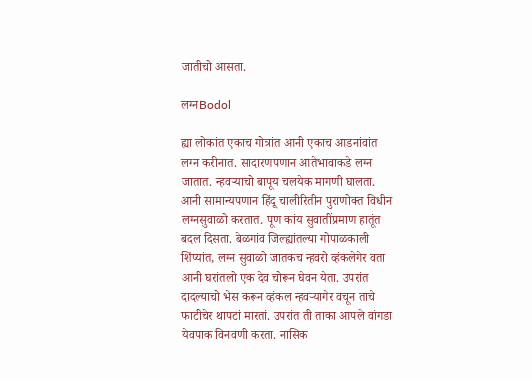जातीचो आसता.

लग्नBodol

ह्या लोकांत एकाच गोत्रांत आनी एकाच आडनांवांत लग्न करीनात. सादारणपणान आतेभावाकडे लग्न जातात. न्हवऱ्याचो बापूय चलयेक मागणी घालता. आनी सामान्यपणान हिंदू चालीरितीन पुराणोक्त विधीन लग्नसुवाळो करतात. पूण कांय सुवातींप्रमाण हातूंत बदल दिसता. बेळगांव जिल्ह्यांतल्या गोपाळकाली शिंप्यांत, लग्न सुवाळो जातकच न्हवरो व्हंकलेगेर वता आनी घरांतलो एक देव चोरून घेवन येता. उपरांत दादल्याचो भेस करून व्हंकल न्हवऱ्यागेर वचून ताचे फाटीचेर थापटां मारतां. उपरांत ती ताका आपले वांगडा येवपाक विनवणी करता. नासिक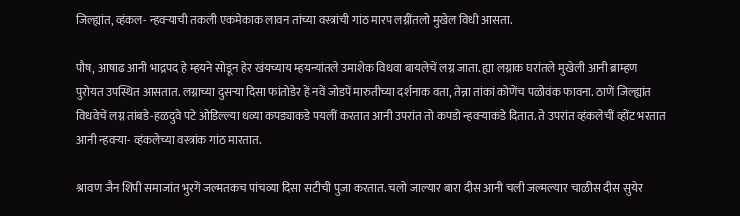जिल्ह्यांत, व्हंकल- न्हवऱ्याची तकली एकमेकाक लावन तांच्या वस्त्रांची गांठ मारप लग्नींतलो मुखेल विधी आसता.

पौष, आषाढ आनी भाद्रपद हे म्हयने सोडून हेर खंयच्याय म्हयन्यांतले उमाशेक विधवा बायलेचें लग्न जाता. ह्या लग्नाक घरांतले मुखेली आनी ब्राम्हण पुरोयत उपस्थित आसतात. लग्नाच्या दुसऱ्या दिसा फांतोडेर हें नवें जोडपें मारुतीच्या दर्शनाक वता, तेन्ना तांकां कोणेंच पळोवंक फावना. ठाणें जिल्ह्यांत विधवेचें लग्न तांबडे-हळदुवे पटे ओडिल्ल्या धव्या कपड्याकडे पयलीं करतात आनी उपरांत तो कपडो न्हवऱ्याकडे दितात. ते उपरांत व्हंकलेचीं व्होंट भरतात आनी न्हवऱ्या- व्हंकलेच्या वस्त्रांक गांठ मारतात.

श्रावण जैन शिंपी समाजांत भुरगें जल्मतकच पांचव्या दिसा सटीची पुजा करतात. चलो जाल्यार बारा दीस आनी चली जल्मल्यार चाळीस दीस सुयेर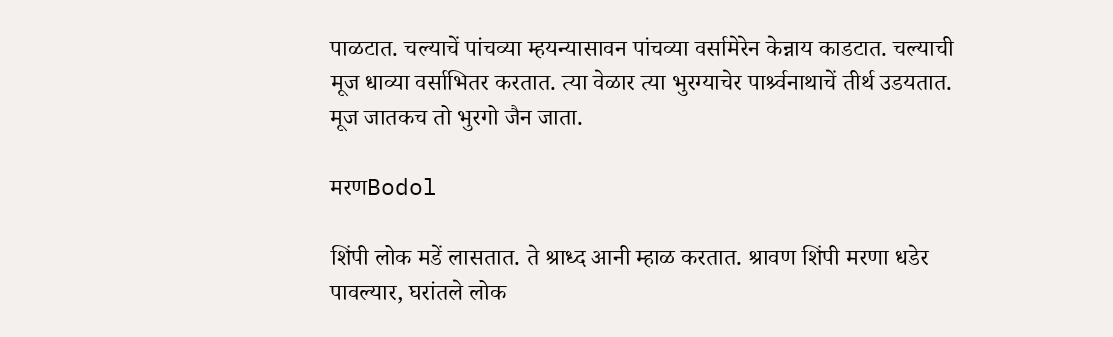पाळटात. चल्याचें पांचव्या म्हयन्यासावन पांचव्या वर्सामेरेन केन्नाय काडटात. चल्याची मूज धाव्या वर्साभितर करतात. त्या वेळार त्या भुरग्याचेर पार्श्र्वनाथाचें तीर्थ उडयतात. मूज जातकच तो भुरगो जैन जाता.

मरणBodol

शिंपी लोक मडें लासतात. ते श्राध्द आनी म्हाळ करतात. श्रावण शिंपी मरणा धडेर पावल्यार, घरांतले लोक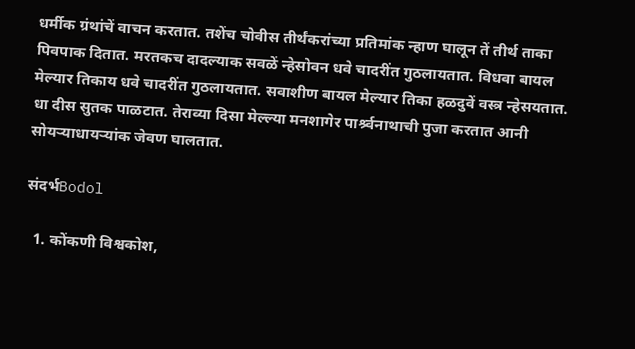धर्मीक ग्रंथांचें वाचन करतात. तशेंच चोवीस तीर्थंकरांच्या प्रतिमांक न्हाण घालून तें तीर्थ ताका पिवपाक दितात. मरतकच दादल्याक सवळें न्हेसोवन धवे चादरींत गुठलायतात. विधवा बायल मेल्यार तिकाय धवे चादरींत गुठलायतात. सवाशीण बायल मेल्यार तिका हळदुवें वस्त्र न्हेसयतात. धा दीस सुतक पाळटात. तेराव्या दिसा मेल्ल्या मनशागेर पार्श्र्वनाथाची पुजा करतात आनी सोयऱ्याधायऱ्यांक जेवण घालतात.

संदर्भBodol

  1. कोंकणी विश्वकोश,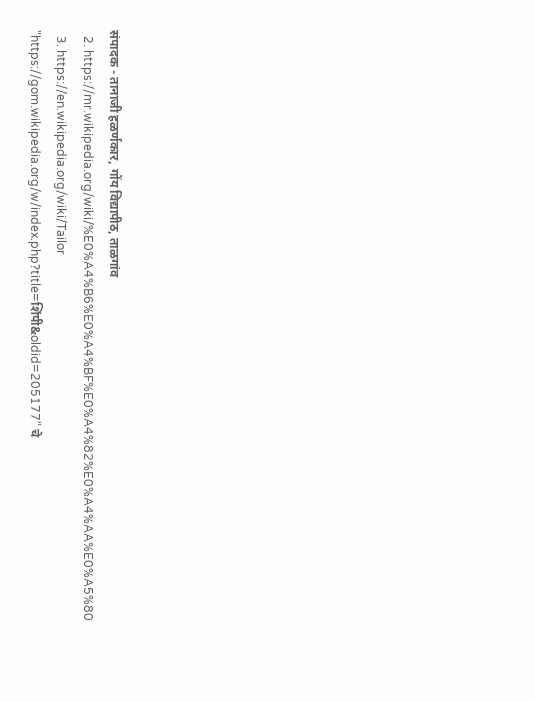संपादक - तानाजी हळर्णकार, गोंय विद्यापीठ, ताळगांव
  2. https://mr.wikipedia.org/wiki/%E0%A4%B6%E0%A4%BF%E0%A4%82%E0%A4%AA%E0%A5%80
  3. https://en.wikipedia.org/wiki/Tailor
"https://gom.wikipedia.org/w/index.php?title=शिंपी&oldid=205177" चे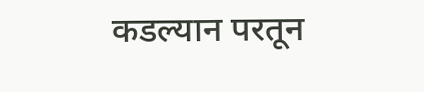कडल्यान परतून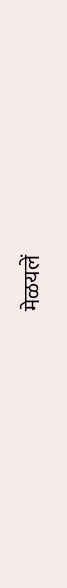मेळयलें